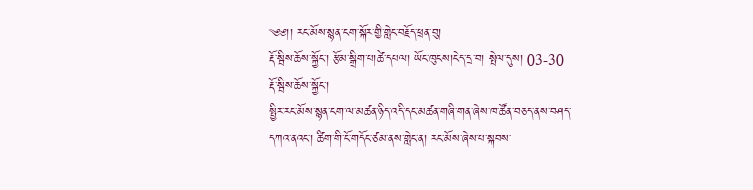༄༅།། རང་མོས་སྙན་ངག་སྐོར་གྱི་གླེང་བརྗོད་ཕྲན་བུ།
རྡོ་སྦིས་ཆོས་སྐྱོང་། རྩོམ་སྒྲིག་པ།ཚེ་དཔལ། ཡོང་ཁུངས།ངེད་དྲ་བ། སྤེལ་དུས། 03-30
རྡོ་སྦིས་ཆོས་སྐྱོང་།
སྤྱིར་རང་མོས་སྙན་ངག་ལ་མཚན་ཉིད་འདི་དང་མཚན་གཞི་གན་ཞེས་ཁ་ཚོན་བཅད་ནས་བཤད་དཀའ་ནའང་། ཚིག་གི་ངོ་གདོང་ཙམ་ནས་གླེང་ན། རང་མོས་ཞེས་པ་སྐབས་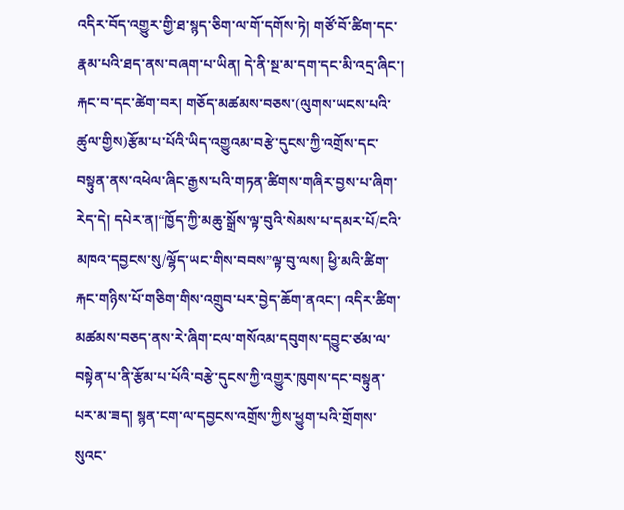འདིར་བོད་འགྱུར་གྱི་ཐ་སྙད་ཅིག་ལ་གོ་དགོས་ཏེ། གཙོ་བོ་ཚིག་དང་རྣམ་པའི་ཐད་ནས་བཞག་པ་ཡིན། དེ་ནི་སྔ་མ་དག་དང་མི་འདྲ་ཞིང་། རྐང་བ་དང་ཚེག་བར། གཅོད་མཚམས་བཅས་(ལུགས་ཡངས་པའི་ཚུལ་གྱིས)རྩོམ་པ་པོའི་ཡིད་འགྱུའམ་བརྩེ་དུངས་ཀྱི་འགྲོས་དང་བསྟུན་ནས་འཕེལ་ཞིང་རྒྱས་པའི་གཏན་ཚིགས་གཞིར་བྱས་པ་ཞིག་རེད་དེ། དཔེར་ན།“ཁྱོད་ཀྱི་མཆུ་སྒྲོས་ལྟ་བུའི་སེམས་པ་དམར་པོ/ངའི་མཁའ་དབྱངས་སུ/ལྷོད་ཡང་གིས་བབས”ལྟ་བུ་ལས། ཕྱི་མའི་ཚིག་རྐང་གཉིས་པོ་གཅིག་གིས་འགྲུབ་པར་བྱེད་ཆོག་ནའང་། འདིར་ཚིག་མཚམས་བཅད་ནས་རེ་ཞིག་ངལ་གསོའམ་དབུགས་དབྱུང་ཙམ་ལ་བསྟེན་པ་ནི་རྩོམ་པ་པོའི་བརྩེ་དུངས་ཀྱི་འགྱུར་ཁུགས་དང་བསྟུན་པར་མ་ཟད། སྙན་ངག་ལ་དབྱངས་འགྲོས་ཀྱིས་ཕྱུག་པའི་གྲོགས་སུའང་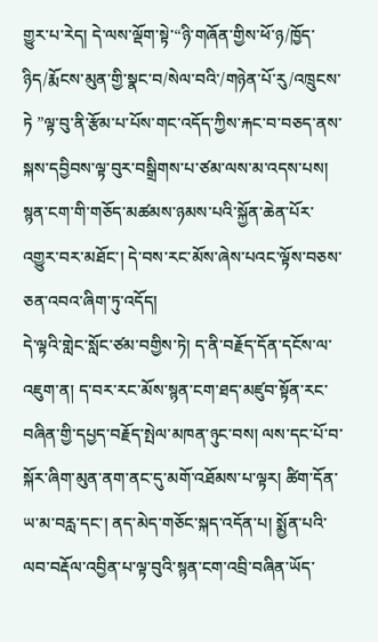གྱུར་པ་རེད། དེ་ལས་ལྡོག་སྟེ་“ཉི་གཞོན་གྱིས་ཕོ་ཉ/ཁྱོད་ཉིད/རྨོངས་མུན་གྱི་སྣང་བ/སེལ་བའི་/གཉེན་པོ་རུ/འཁྲུངས་ཏེ ”ལྟ་བུ་ནི་རྩོམ་པ་པོས་གང་འདོད་ཀྱིས་རྐང་བ་བཅད་ནས་སྐས་དབྱིབས་ལྟ་བུར་བསྒྲིགས་པ་ཙམ་ལས་མ་འདས་པས། སྙན་ངག་གི་གཅོད་མཚམས་ཉམས་པའི་སྐྱོན་ཆེན་པོར་འགྱུར་བར་མཐོང་། དེ་བས་རང་མོས་ཞེས་པའང་ལྟོས་བཅས་ཅན་འབའ་ཞིག་ཏུ་འདོད།
དེ་ལྟའི་གླེང་སློང་ཙམ་བགྱིས་ཏེ། ད་ནི་བརྗོད་དོན་དངོས་ལ་འཇུག་ན། ད་བར་རང་མོས་སྙན་ངག་ཐད་མཛུབ་སྟོན་རང་བཞིན་གྱི་དཔྱད་བརྗོད་སྤེལ་མཁན་ཉུང་བས། ལས་དང་པོ་བ་སྐོར་ཞིག་མུན་ནག་ནང་དུ་མགོ་འཐོམས་པ་ལྟར། ཚིག་དོན་ཡ་མ་བརླ་དང་། ནད་མེད་གཅོང་སྐད་འདོན་པ། སྨྱོན་པའི་ལབ་བརྡོལ་འབྱིན་པ་ལྟ་བུའི་སྙན་ངག་འབྲི་བཞིན་ཡོད་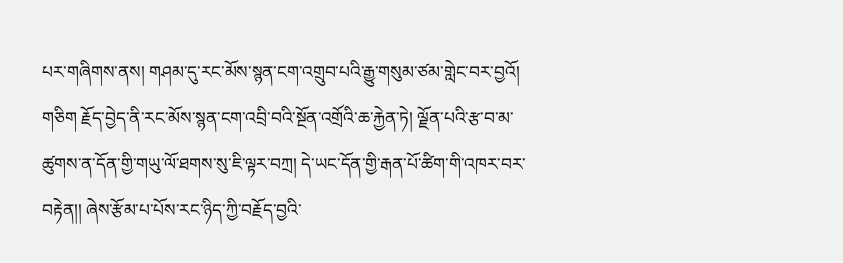པར་གཞིགས་ནས། གཤམ་དུ་རང་མོས་སྙན་ངག་འགྲུབ་པའི་རྒྱུ་གསུམ་ཙམ་གླེང་བར་བྱའོ།
གཅིག རྗོད་བྱེད་ནི་རང་མོས་སྙན་ངག་འབྲི་བའི་སྔོན་འགྲོའི་ཆ་རྐྱེན་ཏེ། ལྗོན་པའི་རྩ་བ་མ་ཚུགས་ན་དོན་གྱི་གཡུ་ལོ་ཐགས་སུ་ཇི་ལྟར་བཀྲ། དེ་ཡང་དོན་གྱི་རྒན་པོ་ཚིག་གི་འཁར་བར་བརྟེན།། ཞེས་རྩོམ་པ་པོས་རང་ཉིད་ཀྱི་བརྗོད་བྱའི་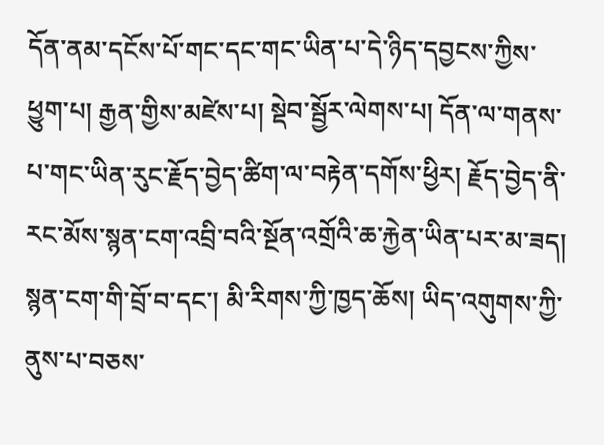དོན་ནམ་དངོས་པོ་གང་དང་གང་ཡིན་པ་དེ་ཉིད་དབྱངས་ཀྱིས་ཕྱུག་པ། རྒྱན་གྱིས་མཛེས་པ། སྡེབ་སྦྱོར་ལེགས་པ། དོན་ལ་གནས་པ་གང་ཡིན་རུང་རྗོད་བྱེད་ཚིག་ལ་བརྟེན་དགོས་ཕྱིར། རྗོད་བྱེད་ནི་རང་མོས་སྙན་ངག་འབྲི་བའི་སྔོན་འགྲོའི་ཆ་རྐྱེན་ཡིན་པར་མ་ཟད། སྙན་ངག་གི་བྲོ་བ་དང་། མི་རིགས་ཀྱི་ཁྱད་ཆོས། ཡིད་འགུགས་ཀྱི་ནུས་པ་བཅས་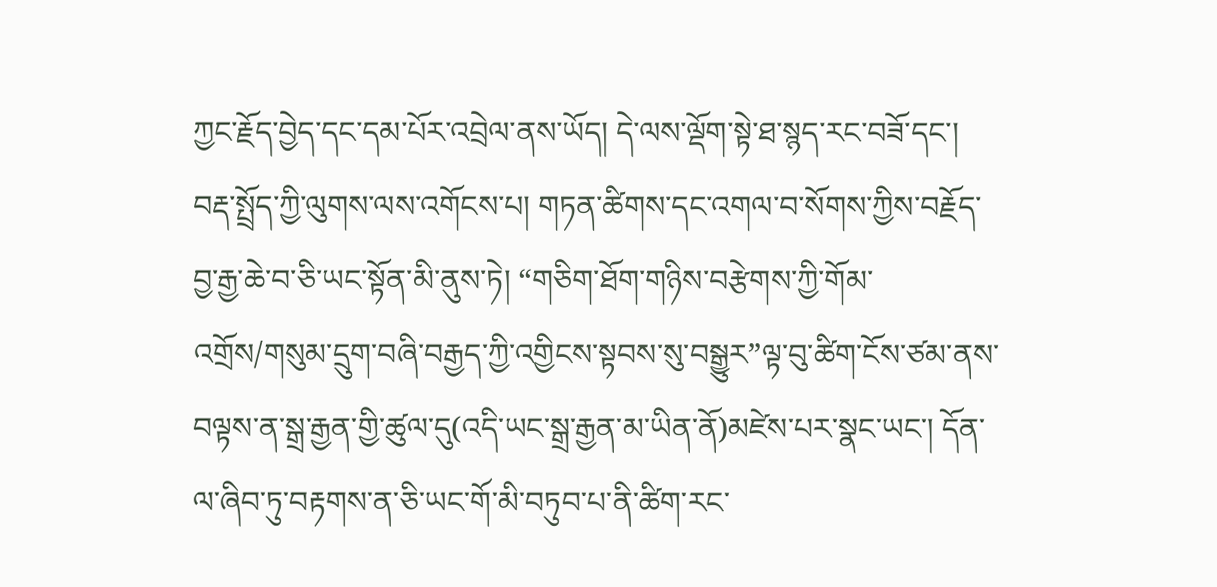ཀྱང་རྗོད་བྱེད་དང་དམ་པོར་འབྲེལ་ནས་ཡོད། དེ་ལས་ལྡོག་སྟེ་ཐ་སྙད་རང་བཟོ་དང་། བརྡ་སྤྲོད་ཀྱི་ལུགས་ལས་འགོངས་པ། གཏན་ཚིགས་དང་འགལ་བ་སོགས་ཀྱིས་བརྗོད་བྱ་རྒྱ་ཆེ་བ་ཅི་ཡང་སྟོན་མི་ནུས་ཏེ། “གཅིག་ཐོག་གཉིས་བརྩེགས་ཀྱི་གོམ་འགྲོས/གསུམ་དྲུག་བཞི་བརྒྱད་ཀྱི་འགྱིངས་སྟབས་སུ་བསྒྱུར”ལྟ་བུ་ཚིག་ངོས་ཙམ་ནས་བལྟས་ན་སྒྲ་རྒྱན་གྱི་ཚུལ་དུ(འདི་ཡང་སྒྲ་རྒྱན་མ་ཡིན་ནོ)མཛེས་པར་སྣང་ཡང་། དོན་ལ་ཞིབ་ཏུ་བརྟགས་ན་ཅི་ཡང་གོ་མི་བཏུབ་པ་ནི་ཚིག་རང་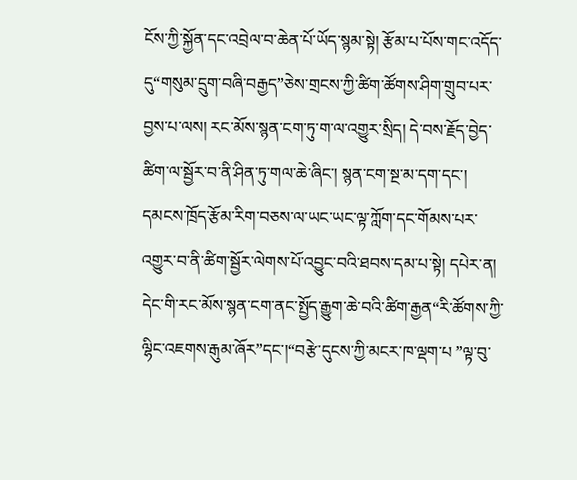ངོས་ཀྱི་སྐྱོན་དང་འབྲེལ་བ་ཆེན་པོ་ཡོད་སྙམ་སྟེ། རྩོམ་པ་པོས་གང་འདོད་དུ“གསུམ་དྲུག་བཞི་བརྒྱད”ཅེས་གྲངས་ཀྱི་ཚིག་ཚོགས་ཤིག་གྲུབ་པར་བྱས་པ་ལས། རང་མོས་སྙན་ངག་ཏུ་ག་ལ་འགྱུར་སྲིད། དེ་བས་རྗོད་བྱེད་ཚིག་ལ་སྦྱོར་བ་ནི་ཤིན་ཏུ་གལ་ཆེ་ཞིང་། སྙན་ངག་སྔ་མ་དག་དང་། དམངས་ཁྲོད་རྩོམ་རིག་བཅས་ལ་ཡང་ཡང་ལྟ་ཀློག་དང་གོམས་པར་འགྱུར་བ་ནི་ཚིག་སྦྱོར་ལེགས་པོ་འབྱུང་བའི་ཐབས་དམ་པ་སྟེ། དཔེར་ན། དེང་གི་རང་མོས་སྙན་ངག་ནང་སྤྱོད་རྒྱུག་ཆེ་བའི་ཚིག་རྒྱན“རི་ཚོགས་ཀྱི་ལྷིང་འཇགས་རྒུམ་ཞོར”དང་།“བརྩེ་དུངས་ཀྱི་མངར་ཁ་ལྡག་པ ”ལྟ་བུ་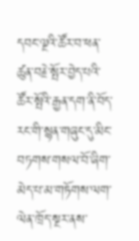དབང་ལྔའི་ཚོར་བ་ཕན་ཚུན་བརྗེ་སྤོར་བྱེད་པའི་ཚོར་སྤོའི་རྒྱན་དག་ནི་བོད་རང་གི་སྙན་གཞུང་དུ་མིང་བཏགས་གསལ་བོ་ཞིག་མེད་པ་མ་གཏོགས་ལག་ལེན་ཁྲོད་སྔར་ནས་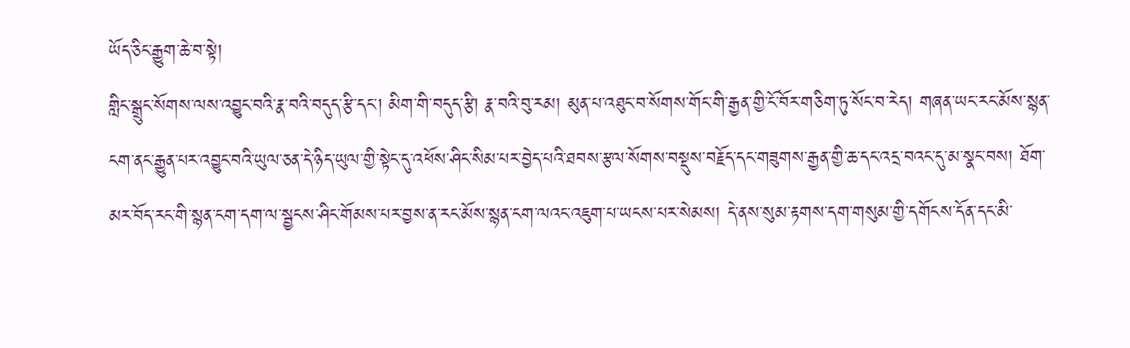ཡོད་ཅིང་རྒྱུག་ཆེ་བ་སྟེ།
གླིང་སྒྲུང་སོགས་ལས་འབྱུང་བའི་རྣ་བའི་བདུད་རྩི་དང་། མིག་གི་བདུད་རྩི། རྣ་བའི་བུ་རམ། མུན་པ་འཐུང་བ་སོགས་གོང་གི་རྒྱན་གྱི་ངོ་བོར་གཅིག་ཏུ་སོང་བ་རེད། གཞན་ཡང་རང་མོས་སྙན་ངག་ནང་རྒྱུན་པར་འབྱུང་བའི་ཡུལ་ཅན་དེ་ཉིད་ཡུལ་གྱི་སྟེང་དུ་འཕོས་ཤིང་སིམ་པར་བྱེད་པའི་ཐབས་རྩལ་སོགས་བསྡུས་བརྗོད་དང་གཟུགས་རྒྱན་གྱི་ཆ་དང་འདྲ་བའང་དུ་མ་སྣང་བས། ཐོག་མར་བོད་རང་གི་སྙན་ངག་དག་ལ་སྦྱངས་ཤིང་གོམས་པར་བྱས་ན་རང་མོས་སྙན་ངག་ལའང་འཇུག་པ་ཡངས་པར་སེམས། དེ་ནས་སུམ་རྟགས་དག་གསུམ་གྱི་དགོངས་དོན་དང་མི་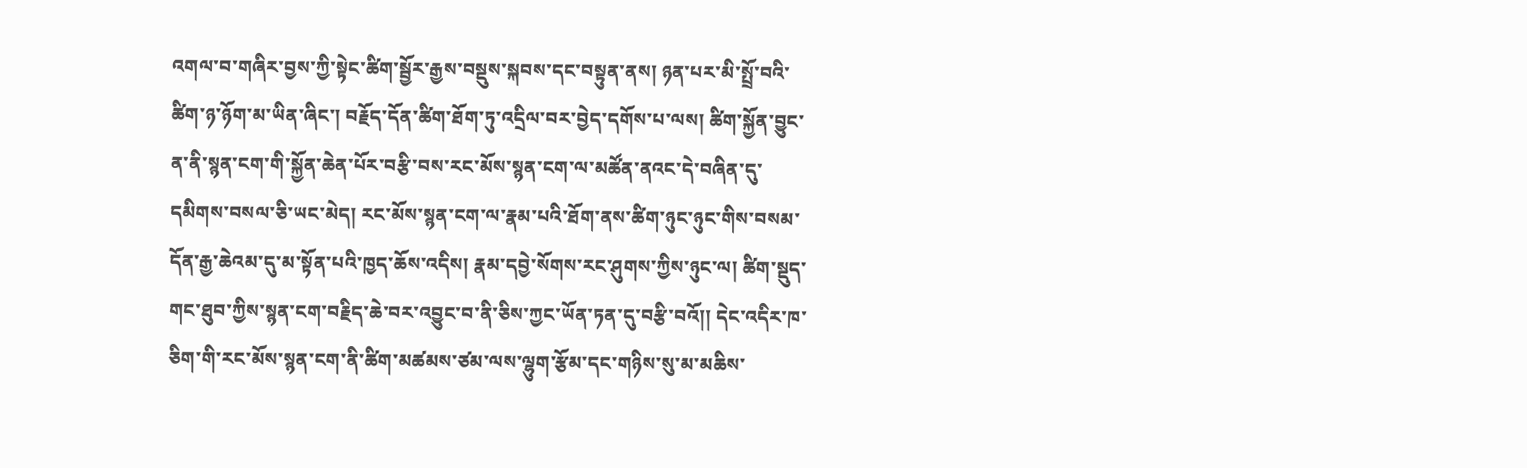འགལ་བ་གཞིར་བྱས་ཀྱི་སྟེང་ཚིག་སྦྱོར་རྒྱས་བསྡུས་སྐབས་དང་བསྟུན་ནས། ཉན་པར་མི་སྤྲོ་བའི་ཚིག་ཉ་ཉོག་མ་ཡིན་ཞིང་། བརྗོད་དོན་ཚིག་ཐོག་ཏུ་འདྲིལ་བར་བྱེད་དགོས་པ་ལས། ཚིག་སྐྱོན་བྱུང་ན་ནི་སྙན་ངག་གི་སྐྱོན་ཆེན་པོར་བརྩི་བས་རང་མོས་སྙན་ངག་ལ་མཚོན་ནའང་དེ་བཞིན་དུ་དམིགས་བསལ་ཅི་ཡང་མེད། རང་མོས་སྙན་ངག་ལ་རྣམ་པའི་ཐོག་ནས་ཚིག་ཉུང་ཉུང་གིས་བསམ་དོན་རྒྱ་ཆེའམ་དུ་མ་སྟོན་པའི་ཁྱད་ཆོས་འདིས། རྣམ་དབྱེ་སོགས་རང་ཤུགས་ཀྱིས་ཉུང་ལ། ཚིག་སྡུད་གང་ཐུབ་ཀྱིས་སྙན་ངག་བརྗིད་ཆེ་བར་འབྱུང་བ་ནི་ཅིས་ཀྱང་ཡོན་ཏན་དུ་བརྩི་བའོ།། དེང་འདིར་ཁ་ཅིག་གི་རང་མོས་སྙན་ངག་ནི་ཚིག་མཚམས་ཙམ་ལས་ལྷུག་རྩོམ་དང་གཉིས་སུ་མ་མཆིས་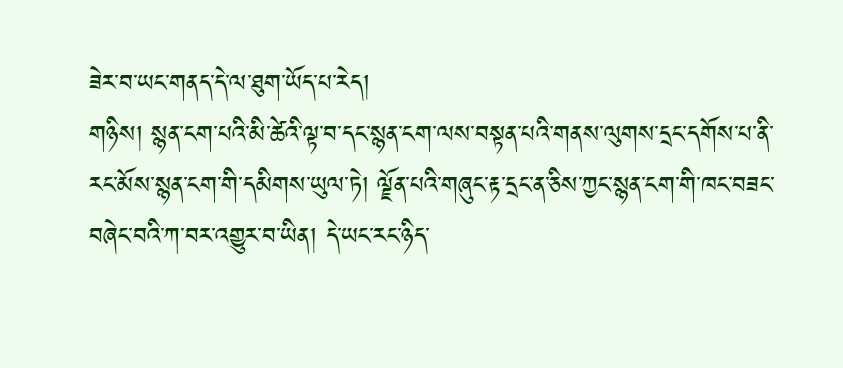ཟེར་བ་ཡང་གནད་དེ་ལ་ཐུག་ཡོད་པ་རེད།
གཉིས། སྙན་ངག་པའི་མི་ཚེའི་ལྟ་བ་དང་སྙན་ངག་ལས་བསྟན་པའི་གནས་ལུགས་དྲང་དགོས་པ་ནི་རང་མོས་སྙན་ངག་གི་དམིགས་ཡུལ་ཏེ། ལྗོན་པའི་གཞུང་རྟ་དྲང་ན་ཅིས་ཀྱང་སྙན་ངག་གི་ཁང་བཟང་བཞེང་བའི་ཀ་བར་འགྱུར་བ་ཡིན། དེ་ཡང་རང་ཉིད་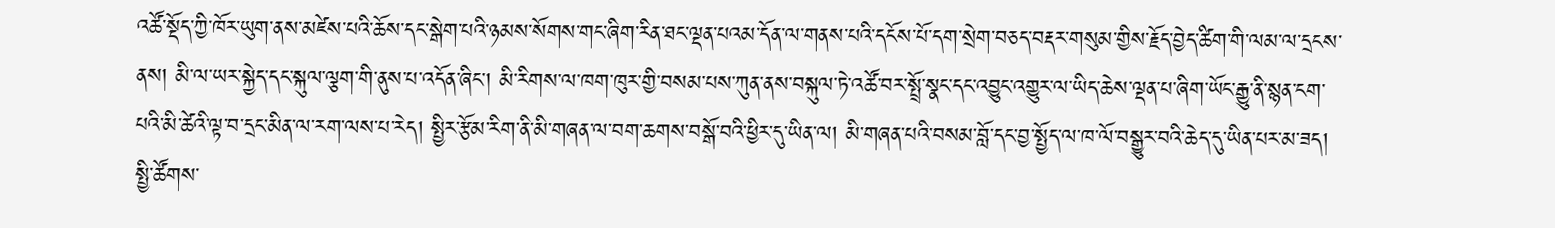འཚོ་སྡོད་ཀྱི་ཁོར་ཡུག་ནས་མཛེས་པའི་ཆོས་དང་སྒེག་པའི་ཉམས་སོགས་གང་ཞིག་རིན་ཐང་ལྡན་པའམ་དོན་ལ་གནས་པའི་དངོས་པོ་དག་སྲེག་བཅད་བརྡར་གསུམ་གྱིས་རྗོད་བྱེད་ཚིག་གི་ལམ་ལ་དྲངས་ནས། མི་ལ་ཡར་སྐྱེད་དང་སྐུལ་ལྕག་གི་ནུས་པ་འདོན་ཞིང་། མི་རིགས་ལ་ཁག་ཁུར་གྱི་བསམ་པས་ཀུན་ནས་བསྐུལ་ཏེ་འཚོ་བར་སྤྲོ་སྣང་དང་འབྱུང་འགྱུར་ལ་ཡིད་ཆེས་ལྡན་པ་ཞིག་ཡོང་རྒྱུ་ནི་སྙན་ངག་པའི་མི་ཚེའི་ལྟ་བ་དྲང་མིན་ལ་རག་ལས་པ་རེད། སྤྱིར་རྩོམ་རིག་ནི་མི་གཞན་ལ་བག་ཆགས་བསྒོ་བའི་ཕྱིར་དུ་ཡིན་ལ། མི་གཞན་པའི་བསམ་བློ་དང་བྱ་སྤྱོད་ལ་ཁ་ལོ་བསྒྱུར་བའི་ཆེད་དུ་ཡིན་པར་མ་ཟད། སྤྱི་ཚོགས་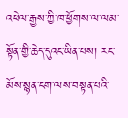འཕེལ་རྒྱས་ཀྱི་ཁ་ཕྱོགས་ལ་ལམ་སྟོན་གྱི་ཆེད་དུའང་ཡིན་པས། རང་མོས་སྙན་ངག་ལས་བསྟན་པའི་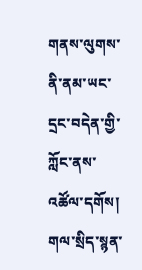གནས་ལུགས་ནི་ནམ་ཡང་དྲང་བདེན་གྱི་ཀློང་ནས་འཚོལ་དགོས། གལ་སྲིད་སྙན་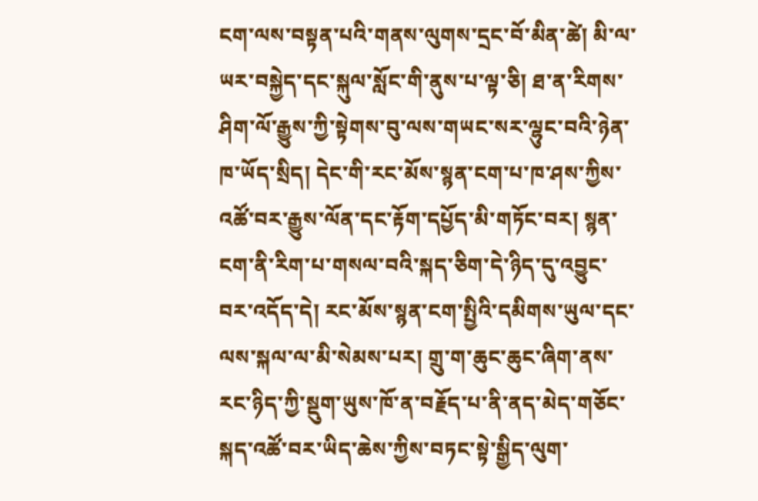ངག་ལས་བསྟན་པའི་གནས་ལུགས་དྲང་བོ་མིན་ཚེ། མི་ལ་ཡར་བསྐྱེད་དང་སྐུལ་སློང་གི་ནུས་པ་ལྟ་ཅི། ཐ་ན་རིགས་ཤིག་ལོ་རྒྱུས་ཀྱི་སྟེགས་བུ་ལས་གཡང་སར་ལྷུང་བའི་ཉེན་ཁ་ཡོད་སྲིད། དེང་གི་རང་མོས་སྙན་ངག་པ་ཁ་ཤས་ཀྱིས་འཚོ་བར་རྒྱུས་ལོན་དང་རྟོག་དཔྱོད་མི་གཏོང་བར། སྙན་ངག་ནི་རིག་པ་གསལ་བའི་སྐད་ཅིག་དེ་ཉིད་དུ་འབྱུང་བར་འདོད་དེ། རང་མོས་སྙན་ངག་སྤྱིའི་དམིགས་ཡུལ་དང་ལས་སྐལ་ལ་མི་སེམས་པར། གྲུ་ག་ཆུང་ཆུང་ཞིག་ནས་རང་ཉིད་ཀྱི་སྡུག་ཡུས་ཁོ་ན་བརྗོད་པ་ནི་ནད་མེད་གཅོང་སྐད་འཚོ་བར་ཡིད་ཆེས་ཀྱིས་བཏང་སྟེ་སྒྱིད་ལུག་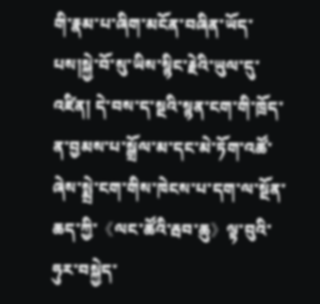གི་རྣམ་པ་ཞིག་མངོན་བཞིན་ཡོད་པས།སྐྱེ་བོ་སུ་ཡིས་སྙིང་རྗེའི་ཡུལ་དུ་འཛིན། དེ་བས་ད་སྔའི་སྙན་ངག་གི་ཁྲོད་ན་བྱམས་པ་སྒྲོལ་མ་དང་མེ་ཏོག་འཚོ་ཞེས་སྨྲེ་ངག་གིས་ཁེངས་པ་དག་ལ་སྔོན་ཆད་ཀྱི་《ལང་ཚོའི་རྦབ་ཆུ》ལྟ་བུའི་ཧུར་བསྐྱེད་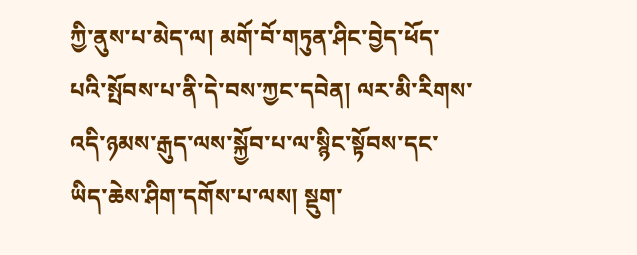ཀྱི་ནུས་པ་མེད་ལ། མགོ་བོ་གཏུན་ཤིང་བྱེད་ཕོད་པའི་སྤོབས་པ་ནི་དེ་བས་ཀྱང་དབེན། ལར་མི་རིགས་འདི་ཉམས་རྒུད་ལས་སྐྱོབ་པ་ལ་སྙིང་སྟོབས་དང་ཡིད་ཆེས་ཤིག་དགོས་པ་ལས། སྡུག་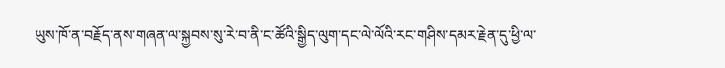ཡུས་ཁོ་ན་བརྗོད་ནས་གཞན་ལ་སྐྱབས་སུ་རེ་བ་ནི་ང་ཚོའི་སྒྱིད་ལུག་དང་ལེ་ལོའི་རང་གཤིས་དམར་རྗེན་དུ་ཕྱི་ལ་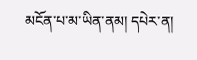མངོན་པ་མ་ཡིན་ནམ། དཔེར་ན།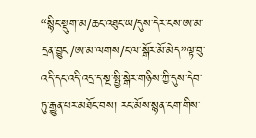“སྙིང་སྡུག་མ/ཆང་འཐུང་ཡ/དུས་དེར་ངས་ཨ་མ་དྲན་བྱུང/ཨ་མ་ལགས/ང་ལ་སྒོར་མོ་མེད”ལྟ་བུ་འདི་དང་འདི་འདྲ་ད་སྔ་སྤྱི་སྒེར་གཉིས་ཀྱི་དུས་དེབ་ཏུ་རྒྱུན་པར་མཐོང་བས། རང་མོས་སྙན་ངག་གིས་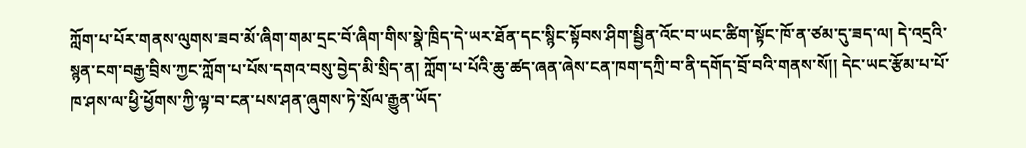ཀློག་པ་པོར་གནས་ལུགས་ཟབ་མོ་ཞིག་གམ་དྲང་བོ་ཞིག་གིས་སྣེ་ཁྲིད་དེ་ཡར་ཐོན་དང་སྙིང་སྟོབས་ཤིག་སྦྱིན་འོང་བ་ཡང་ཚིག་སྟོང་ཁོ་ན་ཙམ་དུ་ཟད་ལ། དེ་འདྲའི་སྙན་ངག་བརྒྱ་བྲིས་ཀྱང་ཀློག་པ་པོས་དགའ་བསུ་བྱེད་མི་སྲིད་ན། ཀློག་པ་པོའི་ཆུ་ཚད་ཞན་ཞེས་ངན་ཁག་དཀྲི་བ་ནི་དགོད་བྲོ་བའི་གནས་སོ།། དེང་ཡང་རྩོམ་པ་པོ་ཁ་ཤས་ལ་ཕྱི་ཕྱོགས་ཀྱི་ལྟ་བ་ངན་པས་ཤན་ཞུགས་ཏེ་སྲོལ་རྒྱུན་ཡོད་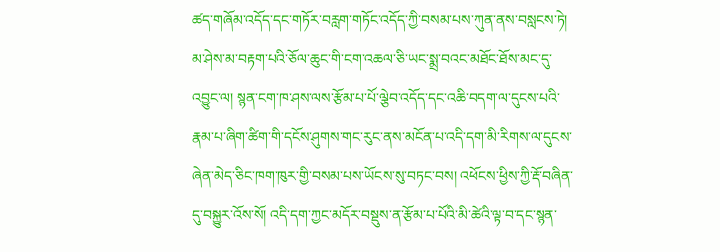ཚད་གཞོམ་འདོད་དང་གཏོར་བརླག་གཏོང་འདོད་ཀྱི་བསམ་པས་ཀུན་ནས་བསླངས་ཏེ། མ་ཤེས་མ་བརྟག་པའི་ཅོལ་ཆུང་གི་ངག་འཆལ་ཅི་ཡང་སྨྲ་བའང་མཐོང་ཐོས་མང་དུ་འབྱུང་ལ། སྙན་ངག་ཁ་ཤས་ལས་རྩོམ་པ་པོ་ལྕེབ་འདོད་དང་འཆི་བདག་ལ་དུངས་པའི་རྣམ་པ་ཞིག་ཚིག་གི་དངོས་ཤུགས་གང་རུང་ནས་མངོན་པ་འདི་དག་མི་རིགས་ལ་དུངས་ཞེན་མེད་ཅིང་ཁག་ཁུར་གྱི་བསམ་པས་ཡོངས་སུ་བཏང་བས། འཕོངས་ཕྱིས་ཀྱི་རྡོ་བཞིན་དུ་བསྐྱུར་འོས་སོ། འདི་དག་ཀྱང་མདོར་བསྡུས་ན་རྩོམ་པ་པོའི་མི་ཚེའི་ལྟ་བ་དང་སྙན་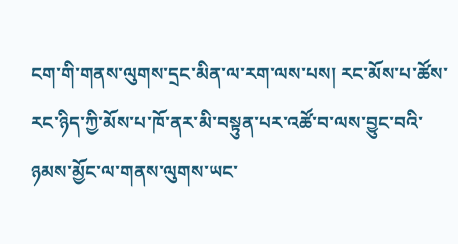ངག་གི་གནས་ལུགས་དྲང་མིན་ལ་རག་ལས་པས། རང་མོས་པ་ཚོས་རང་ཉིད་ཀྱི་མོས་པ་ཁོ་ནར་མི་བསྟུན་པར་འཚོ་བ་ལས་བྱུང་བའི་ཉམས་མྱོང་ལ་གནས་ལུགས་ཡང་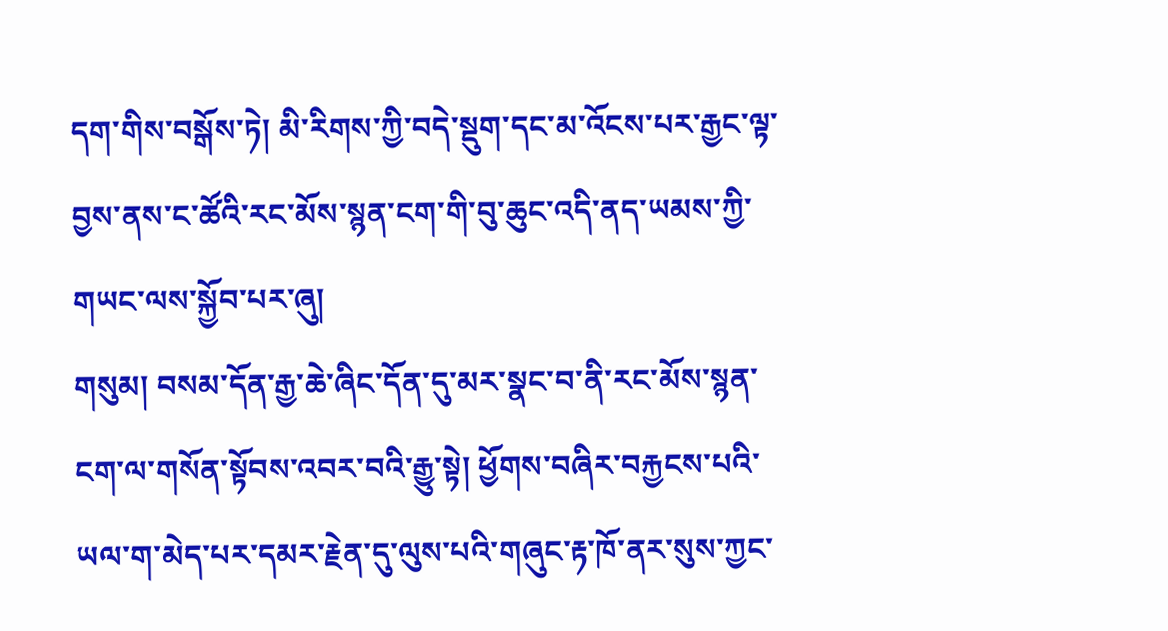དག་གིས་བསྒོས་ཏེ། མི་རིགས་ཀྱི་བདེ་སྡུག་དང་མ་འོངས་པར་རྒྱང་ལྟ་བྱས་ནས་ང་ཚོའི་རང་མོས་སྙན་ངག་གི་བུ་ཆུང་འདི་ནད་ཡམས་ཀྱི་གཡང་ལས་སྐྱོབ་པར་ཞུ།
གསུམ། བསམ་དོན་རྒྱ་ཆེ་ཞིང་དོན་དུ་མར་སྣང་བ་ནི་རང་མོས་སྙན་ངག་ལ་གསོན་སྟོབས་འབར་བའི་རྒྱུ་སྟེ། ཕྱོགས་བཞིར་བརྐྱངས་པའི་ཡལ་ག་མེད་པར་དམར་རྗེན་དུ་ལུས་པའི་གཞུང་རྟ་ཁོ་ནར་སུས་ཀྱང་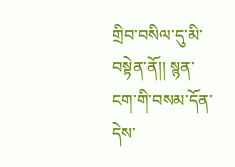གྲིབ་བསིལ་དུ་མི་བསྟེན་ནོ།། སྙན་ངག་གི་བསམ་དོན་དེས་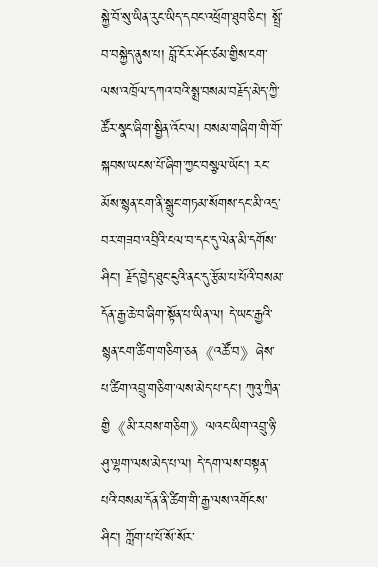སྐྱེ་བོ་སུ་ཡིན་རུང་ཡིད་དབང་འཕྲོག་ཐུབ་ཅིང་། སྤྲོ་བ་བསྐྱེད་ནུས་པ། བློ་ངོར་ཤོང་ཙམ་གྱིས་ངག་ལས་འཁྲོལ་དཀའ་བའི་སྨྲ་བསམ་བརྗོད་མེད་ཀྱི་ཚོར་སྣང་ཞིག་སྦྱིན་འོང་ལ། བསམ་གཞིག་གི་གོ་སྐབས་ཡངས་པོ་ཞིག་ཀྱང་བསྩལ་ཡོང་། རང་མོས་སྙན་ངག་ནི་སྒྲུང་གཏམ་སོགས་དང་མི་འདྲ་བར་གཟབ་འབྲིའི་ངལ་བ་དང་དུ་ལེན་མི་དགོས་ཤིང་། རྗོད་བྱེད་ཐུང་ངུའི་ནང་དུ་རྩོམ་པ་པོའི་བསམ་དོན་རྒྱ་ཆེ་བ་ཞིག་སྟོན་པ་ཡིན་ལ། དེ་ཡང་རྒྱའི་སྙན་ངག་ཚིག་གཅིག་ཅན《འཚོ་བ》ཞེས་པ་ཚིག་འབྲུ་གཅིག་ལས་མེད་པ་དང་། ཀུའུ་ཀྲིན་གྱི《མི་རབས་གཅིག》ལའང་ཡིག་འབྲུ་ཉི་ཤུ་ལྷག་ལས་མེད་པ་ལ། དེ་དག་ལས་བསྟན་པའི་བསམ་དོན་ནི་ཚིག་གི་རྒྱ་ལས་འགོངས་ཤིང་། ཀློག་པ་པོ་སོ་སོར་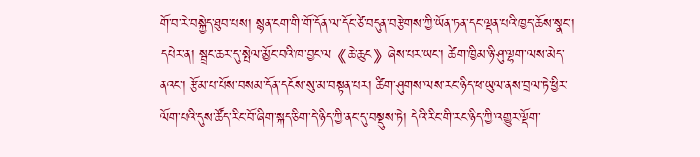གོ་བ་རེ་བསྐྱེད་ཐུབ་པས། སྙན་ངག་གི་གོ་དོན་ལ་དོང་ཙེ་བདུན་བརྩེགས་ཀྱི་ཡོན་ཏན་དང་ལྡན་པའི་ཁྱད་ཆོས་སྣང་། དཔེར་ན། སྦྲང་ཆར་དུ་སྤེལ་མྱོང་བའི་ཁ་བྱང་ལ《ཆེ་ཆུང》ཞེས་པར་ཡང་། ཚེག་ཁྱིམ་ཉི་ཤུ་ལྷག་ལས་མེད་ནའང་། རྩོམ་པ་པོས་བསམ་དོན་དངོས་སུ་མ་བསྟན་པར། ཚིག་ཤུགས་ལས་རང་ཉིད་ཕ་ཡུལ་ནས་བྲལ་ཏེ་ཕྱིར་ལོག་པའི་དུས་ཚོད་རིང་བོ་ཞིག་སྐད་ཅིག་དེ་ཉིད་ཀྱི་ནང་དུ་བསྡུས་ཏེ། དེའི་རིང་གི་རང་ཉིད་ཀྱི་འགྱུར་ལྡོག་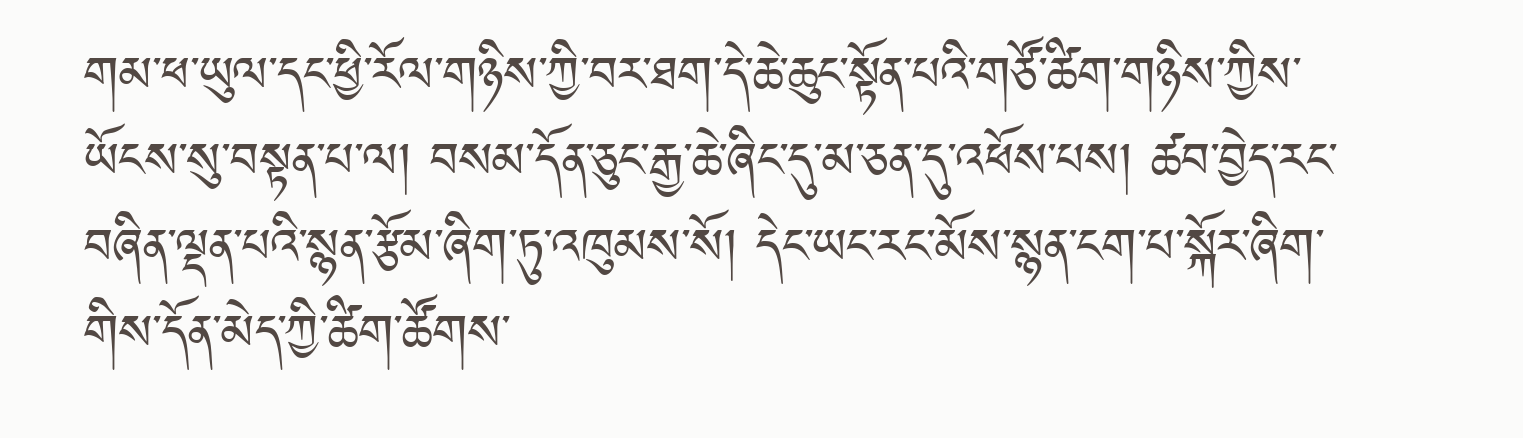གམ་ཕ་ཡུལ་དང་ཕྱི་རོལ་གཉིས་ཀྱི་བར་ཐག་དེ་ཆེ་ཆུང་སྟོན་པའི་གཙོ་ཚིག་གཉིས་ཀྱིས་ཡོངས་སུ་བསྟན་པ་ལ། བསམ་དོན་ཅུང་རྒྱ་ཆེ་ཞིང་དུ་མ་ཅན་དུ་འཕོས་པས། ཚབ་བྱེད་རང་བཞིན་ལྡན་པའི་སྙན་རྩོམ་ཞིག་ཏུ་འཁུམས་སོ། དེང་ཡང་རང་མོས་སྙན་ངག་པ་སྐོར་ཞིག་གིས་དོན་མེད་ཀྱི་ཚིག་ཚོགས་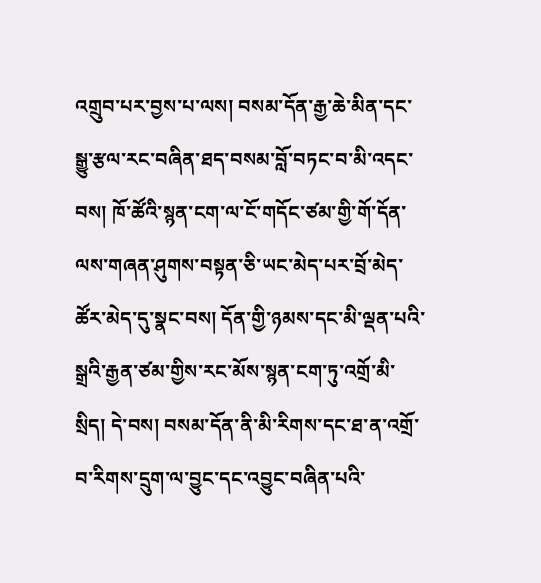འགྲུབ་པར་བྱས་པ་ལས། བསམ་དོན་རྒྱ་ཆེ་མིན་དང་སྒྱུ་རྩལ་རང་བཞིན་ཐད་བསམ་བློ་བཏང་བ་མི་འདང་བས། ཁོ་ཚོའི་སྙན་ངག་ལ་ངོ་གདོང་ཙམ་གྱི་གོ་དོན་ལས་གཞན་ཤུགས་བསྟན་ཅི་ཡང་མེད་པར་བྲོ་མེད་ཚོར་མེད་དུ་སྣང་བས། དོན་གྱི་ཉམས་དང་མི་ལྡན་པའི་སྒྲའི་རྒྱན་ཙམ་གྱིས་རང་མོས་སྙན་ངག་ཏུ་འགྲོ་མི་སྲིད། དེ་བས། བསམ་དོན་ནི་མི་རིགས་དང་ཐ་ན་འགྲོ་བ་རིགས་དྲུག་ལ་བྱུང་དང་འབྱུང་བཞིན་པའི་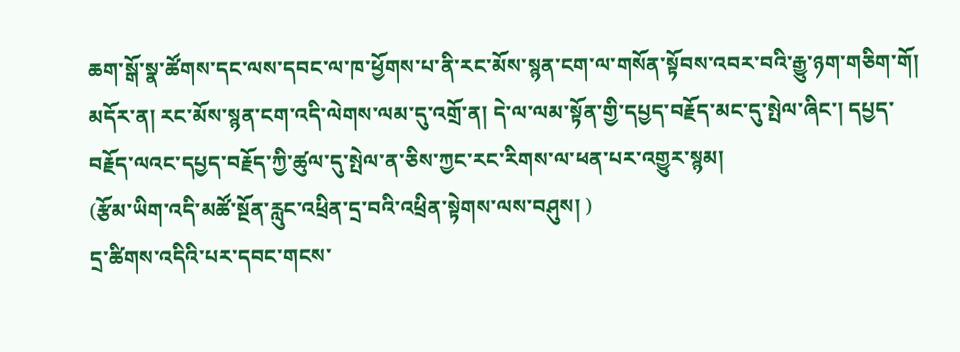ཆག་སྒོ་སྣ་ཚོགས་དང་ལས་དབང་ལ་ཁ་ཕྱོགས་པ་ནི་རང་མོས་སྙན་ངག་ལ་གསོན་སྟོབས་འབར་བའི་རྒྱུ་ཉག་གཅིག་གོ།
མདོར་ན། རང་མོས་སྙན་ངག་འདི་ལེགས་ལམ་དུ་འགྲོ་ན། དེ་ལ་ལམ་སྟོན་གྱི་དཔྱད་བརྗོད་མང་དུ་སྤེལ་ཞིང་། དཔྱད་བརྗོད་ལའང་དཔྱད་བརྗོད་ཀྱི་ཚུལ་དུ་སྤེལ་ན་ཅིས་ཀྱང་རང་རིགས་ལ་ཕན་པར་འགྱུར་སྙམ།
(རྩོམ་ཡིག་འདི་མཚོ་སྔོན་རླུང་འཕྲིན་དྲ་བའི་འཕྲིན་སྟེགས་ལས་བཤུས། )
དྲ་ཚིགས་འདིའི་པར་དབང་གངས་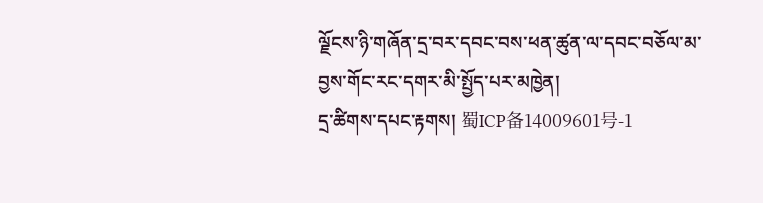ལྗོངས་ཉི་གཞོན་དྲ་བར་དབང་བས་ཕན་ཚུན་ལ་དབང་བཅོལ་མ་བྱས་གོང་རང་དགར་མི་སྤྱོད་པར་མཁྱེན།
དྲ་ཚིགས་དཔང་རྟགས། 蜀ICP备14009601号-1